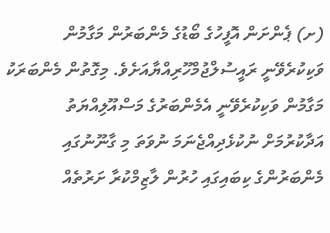(ށ) ޕެންށަން އޮފީހުގެ ބޯޑުގެ މެންބަރުން މަގާމުން ވަކިކުރެވޭނީ ރައީސުލްޖުމްހޫރިއްޔާއަށެވެ. މިގޮތުން މެންބަރަކު މަގާމުން ވަކިކުރެވޭނީ އެމެންބަރުގެ މަސްއޫލިއްޔަތު އަދާކުރުމަށް ނުކުޅެދިއްޖެނަމަ ނުވަތަ މި ގާނޫނުގައި މެންބަރުންގެ ކިބައިގައި ހުރުން ލާޒިމްކުރާ ށަރުތެއް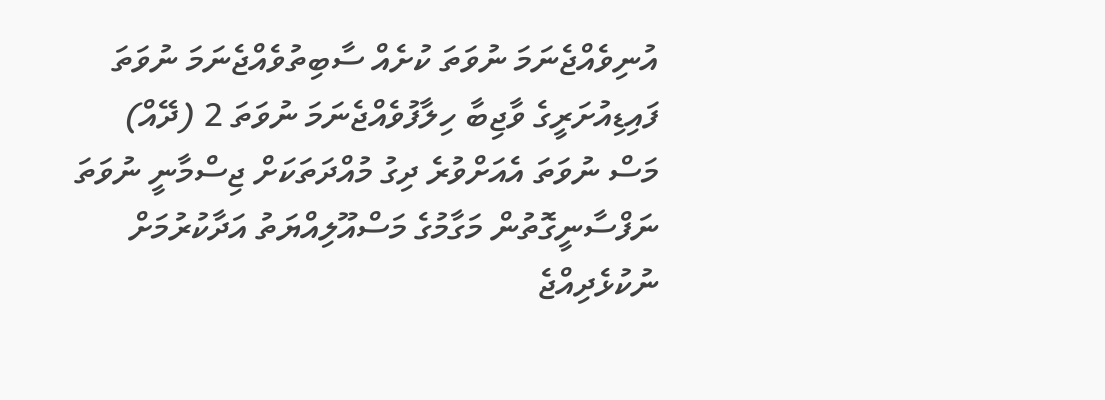އުނިވެއްޖެނަމަ ނުވަތަ ކުށެއް ސާބިތުވެއްޖެނަމަ ނުވަތަ ފައިޑިއުށަރީގެ ވާޖިބާ ހިލާފުވެއްޖެނަމަ ނުވަތަ 2 (ދޭއް) މަސް ނުވަތަ އެއަށްވުރެ ދިގު މުއްދަތަކަށް ޖިސްމާނީ ނުވަތަ ނަފްސާނީގޮތުން މަގާމުގެ މަސްއޫލިއްޔަތު އަދާކުރުމަށް ނުކުޅެދިއްޖެ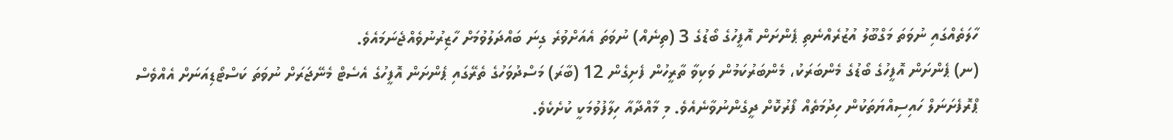ހާލަތެއްގައި ނުވަތަ މަގްބޫލު އުޒުރެއްނެތި ޕެންށަން އޮފީހުގެ ބޯޑުގެ 3 (ތިނެއް) ނުވަތަ އެއަށްވުރެ ގިނަ ބައްދަލުވުމަށް ހާޒިރުނުވެއްޖެނަމައެވެ.
(ނ) ޕެންށަން އޮފީހުގެ ބޯޑުގެ މެންބަރަކު، މެންބަރުކަމުން ވަކިވާ ތާރީހުން ފެށިގެން 12 (ބާރަ) މަސްދުވަހުގެ ތެރޭގައި ޕެންށަން އޮފީހުގެ އެސެޓް މެނޭޖަރަށް ނުވަތަ ކަސްޓޯޑިއަނަށް އެއްވެސް ޕްރޮފެށަނަލް ހައިސިއްޔަތަކުން ހިދުމަތެއް ފޯރުކޮށް ދީގެންނުވާނެއެވެ. މި މާއްދާއާ ހިލާފުވުމަކީ ކުށެކެވެ.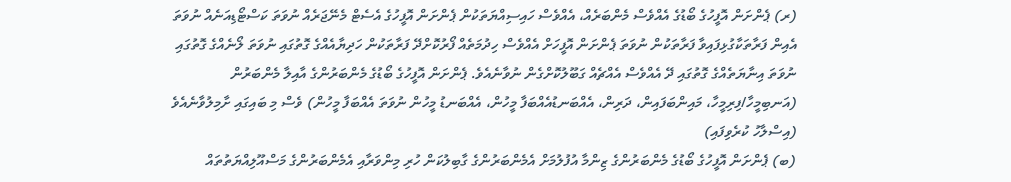(ރ) ޕެންށަން އޮފީހުގެ ބޯޑުގެ އެއްވެސް މެންބަރެއް، އެއްވެސް ހައިސިއްޔަތަކުން ޕެންށަން އޮފީހުގެ އެސެޓް މެނޭޖަރެއް ނުވަތަ ކަސްޓޯޑިއަނެއް ނުވަތަ އެއިން ފަރާތަކާގުޅިފައިވާ ފަރާތަކުން ނުވަތަ ޕެންށަން އޮފީހަށް އެއްވެސް ހިދުމަތެއް ފޯރުކޮށްދޭ ފަރާތަކުން ހަދިޔާއެއްގެ ގޮތުގައި ނުވަތަ ލޯނެއްގެ ގޮތުގައި ނުވަތަ އިނާޔަތެއްގެ ގޮތުގައި ދޭ އެއްވެސް އެއްޗެއް ގަބޫލުކޮށްގެން ނުވާނެއެވެ. ޕެންށަން އޮފީހުގެ ބޯޑުގެ މެންބަރުންގެ އާއިލާ މެންބަރުން (އަނބިމީހާ/ފިރިމީހާ، މައިންބަފައިން، ދަރިން، އެއްބަނޑުއެއްބަފާ މީހުން، އެއްބަނޑު މީހުން ނުވަތަ އެއްބަފާ މީހުން) ވެސް މި ބައިގައި ށާމިލުވާނެއެވެ (އިސްލާހު ކުރެވިފައި)
(ބ) ޕެންށަން އޮފީހުގެ ބޯޑުގެ މެންބަރުންގެ ޒިންމާ އުފުލުމަށް އެމެންބަރުންގެ ގާބިލުކަން ހުރި މިންވަރާއި އެމެންބަރުންގެ މަސްއޫލިއްޔަތުތައް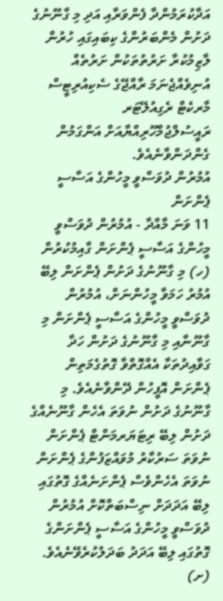އަދާކުރަމުންދާ ފެންވަރާއި އަދި މި ގާނޫނުގެ ދަށުން މެންބަރުންގެ ކިބައިގައި ހުރުން ލާޒިމުކުރާ ށަރުތުތަކުން ށަރުތެއް އުނިވެއްޖެނަމަ ރާއްޖޭގެ ސެކިއުރިޓީސް މާރކެޓް ރެގިއުލޭޓަރ ރައީސުލްޖުމްހޫރިއްޔާއަށް އަންގަމުން ގެންދަންވާނެއެވެ.
އުމުރުން ދުވަސްވީ މީހުންގެ އަސާސީ ޕެންށަން
11 ވަނަ މާއްދާ - އުމުރުން ދުވަސްވީ މީހުންގެ އަސާސީ ޕެންށަން ގާއިމުކުރުން
(ހ) މި ގާނޫނުގެ ދަށުން ޕެންށަން ލިބޭ އުމުރު ހަމަވާ މީހުންނަށް، އުމުރުން ދުވަސްވީ މީހުންގެ އަސާސީ ޕެންށަން މި ގާނޫނާއި މި ގާނޫނުގެ ދަށުން ހަދާ ގަވާއިދުތަކާ އެއްގޮތްވާ ގޮތުގެމަތިން ޕެންށަން އޮފީހުން ދޭންވާނެއެވެ. މި ގާނޫނުގެ ދަށުން ނުވަތަ އެހެން ގާނޫނެއްގެ ދަށުން ލިބޭ ރިޓަޔަރމަންޓް ޕެންށަން ނުވަތަ ސަރުކާރު މުވައްޒަފުންގެ ޕެންށަން ނުވަތަ އެހެންވެސް ޕެންށަނެއްގެ ގޮތުގައި ލިބޭ އަދަދަށް ނިސްބަތްކޮށް އުމުރުން ދުވަސްވީ މީހުންގެ އަސާސީ ޕެންށަންގެ ގޮތުގައި ލިބޭ އަދަދު ބަދަލުކުރެވޭނެއެވެ.
(ށ)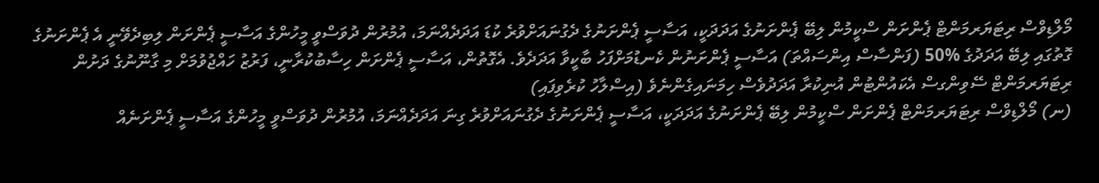މޯލްޑިވްސް ރިޓަޔަރމަންޓް ޕެންށަން ސްކީމުން ލިބޭ ޕެންށަނުގެ އަދަދަކީ، އަސާސީ ޕެންށަނުގެ ދެގުނައަށްވުރެ ކުޑަ އަދަދެއްނަމަ، އުމުރުން ދުވަސްވީ މީހުންގެ އަސާސީ ޕެންށަން ލިބިދެވޭނީ އެ ޕެންށަނުގެ ގޮތުގައި ލިބޭ އަދަދުގެ %50 (ފަންސާސް އިންސައްތަ) އަސާސީ ޕެންށަނުން ކެނޑުމަށްފަހު ބާކީވާ އަދަދެވެ. އެގޮތުން، އަސާސީ ޕެންށަން ހިސާބުކުރާނީ، ފަރުޒު ހައްޖުވުމަށް މި ގާނޫނުގެ ދަށުން ރިޓަޔަރމަންޓް ސޭވިންގސް އެކައުންޓުން އުނިކުރާ އަދަދުވެސް ހިމަނައިގެންނެވެ (އިސްލާހު ކުރެވިފައި)
(ނ) މޯލްޑިވްސް ރިޓަޔަރމަންޓް ޕެންށަން ސްކީމުން ލިބޭ ޕެންށަނުގެ އަދަދަކީ، އަސާސީ ޕެންށަނުގެ ދެގުނައަށްވުރެ ގިނަ އަދަދެއްނަމަ، އުމުރުން ދުވަސްވީ މީހުންގެ އަސާސީ ޕެންށަނެއް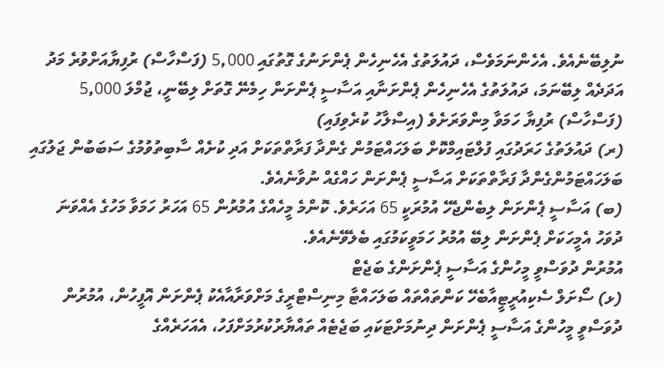ނުލިބޭނެއެވެ. އެހެންނަމަވެސް، ދައުލަތުގެ އެހެނިހެން ޕެންށަނުގެ ގޮތުގައި 5,000 (ފަސްހާސް) ރުފިޔާއަށްވުރެ މަދު އަދަދެއް ލިބޭނަމަ، ދައުލަތުގެ އެހެނިހެން ޕެންށަނާއި އަސާސީ ޕެންށަން ހިމެނޭ ގޮތަށް ލިބޭނީ، ޖުމްލަ 5,000 (ފަސްހާސް) ރުފިޔާ ހަމަވާ މިންވަރަށެވެ (އިސްލާހު ކުރެވިފައި)
(ރ) ދައުލަތުގެ ހަރަދުގައި ފުލްޓައިމްކޮށް ބަލަހައްޓަމުން ގެންދާ ފަރާތްތަކަށް އަދި ކުށެއް ސާބިތުވުމުގެ ސަބަބުން ޖަލުގައި ބަލަހައްޓަމުންގެންދާ ފަރާތްތަކަށް އަސާސީ ޕެންށަން ހައްގެއް ނުވާނެއެވެ.
(ބ) އަސާސީ ޕެންށަން ލިބެންޖެހޭ އުމުރަކީ 65 އަހަރެވެ. ކޮންމެ މީހެއްގެ އުމުރުން 65 އަހަރު ހަމަވާ މަހުގެ އެއްވަނަ ދުވަހު އެމީހަކަށް ޕެންށަން ލިބޭ އުމުރު ހަމަވީކަމުގައި ބެލެވޭނެއެވެ.
އުމުރުން ދުވަސްވީ މީހުންގެ އަސާސީ ޕެންށަންގެ ބަޖެޓް
(ޅ) ސޯށަލް ސެކިއުރީޓީއާބެހޭ ކަންތައްތައް ބަލަހައްޓާ މިނިސްޓްރީގެ މަށްވަރާއާއެކު ޕެންށަން އޮފީހުން، އުމުރުން ދުވަސްވީ މީހުންގެ އަސާސީ ޕެންށަން ދިނުމަށްޓަކައި ބަޖެޓެއް ތައްޔާރުކުރުމަށްފަހު، އެއަހަރެއްގެ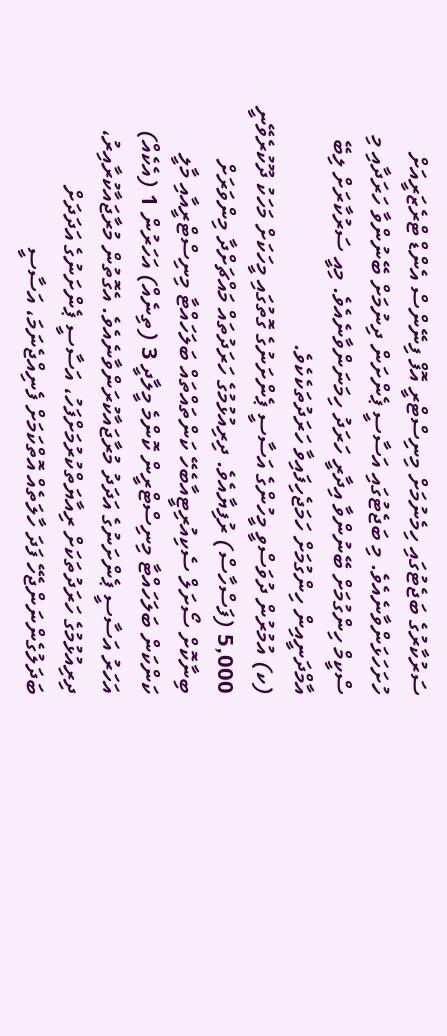ސަރުކާރުގެ ބަޖެޓުގައި ހިމެނުމަށް މިނިސްޓްރީ އޮފް ފިނޭންސް އެންޑް ޓްރެޒަރީއަށް ހުށަހަޅަންވާނެއެވެ. މި ބަޖެޓުގައި އަސާސީ ޕެންށަން ދިނުމަށް ބޭނުންވާ ހަރަދާއި މި ސްކީމް ހިންގުމަށް ބޭނުންވާ އިދާރީ ހަރަދު ހިމަނަންވާނެއެވެ. މިއީ ސަރުކާރަށް ލިބޭ އާމްދަނީއިން ހިންގުމަށް ހަމަޖެހިފައިވާ ހަރަދުތަކެކެވެ.
(ކ) އުމުރުން ދުވަސްވީ މީހުންގެ އަސާސީ ޕެންށަނުގެ ގޮތުގައި މީހަކަށް މަހަކު ދޫކުރެވޭނީ 5,000 (ފަސްހާސް) ރުފިޔާއެވެ. ދިރިއުޅުމުގެ ހަރަދުތައް މައްޗަށްދާ މިންވަރަށް ބިނާކޮށް ސޯށަލް ސެކިއުރިޓީއާބެހޭ ކަންތައްތައް ބަލަހައްޓާ މިނިސްޓްރީއާއި މާލީ ކަންކަން ބަލަހައްޓާ މިނިސްޓްރީން ކޮންމެ މީލާދީ 3 (ތިނެއް) އަހަރުން 1 (އެކެއް) އަހަރު އަސާސީ ޕެންށަނުގެ އަދަދު މުރާޖައާކުރަންވާނެއެވެ. އެގޮތުން މުރާޖައާކުރާއިރު، ދިރިއުޅުމުގެ ހަރަދުތަކަށް ރިއާޔަތްކުރުމަށްފަހު، އަސާސީ ޕެންށަނުގެ އަދަދަށް ބަދަލުގެންނަންޖެހޭ ފަދަ ހާލަތެއް އޮތްކަމަށް ފެނިއްޖެނަމަ، އަސާސީ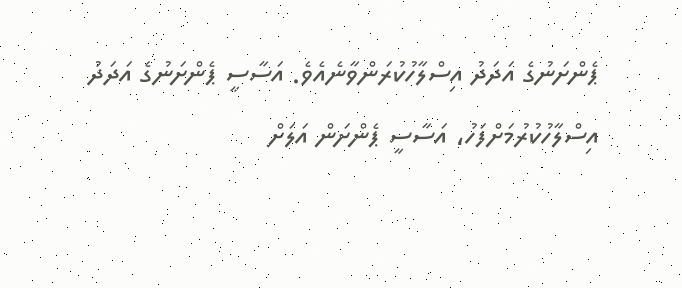ޕެންށަނުގެ އަދަދު އިސްލާހުކުރަންވާނެއެވެ. އަސާސީ ޕެންށަނުގެ އަދަދު އިސްލާހުކުރުމަށްފަހު، އަސާސީ ޕެންށަން އަލަށް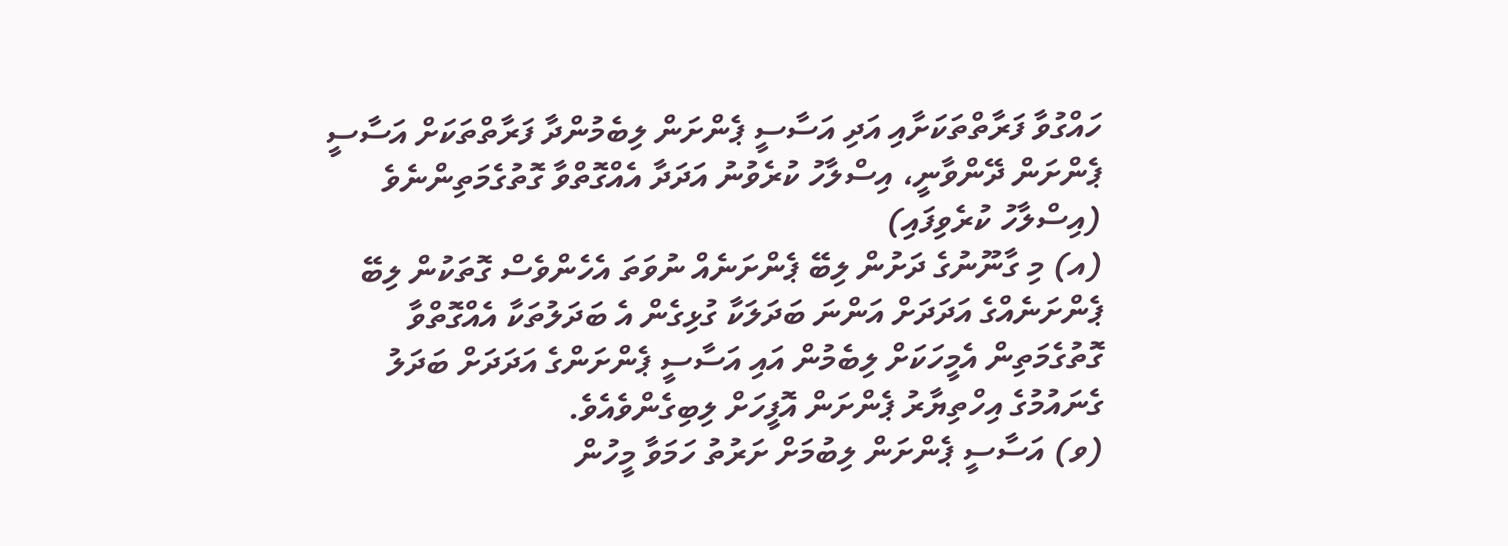ހައްގުވާ ފަރާތްތަކަށާއި އަދި އަސާސީ ޕެންށަން ލިބެމުންދާ ފަރާތްތަކަށް އަސާސީ ޕެންށަން ދޭންވާނީ، އިސްލާހު ކުރެވުނު އަދަދާ އެއްގޮތްވާ ގޮތުގެމަތިންނެވެ (އިސްލާހު ކުރެވިފައި)
(އ) މި ގާނޫނުގެ ދަށުން ލިބޭ ޕެންށަނެއް ނުވަތަ އެހެންވެސް ގޮތަކުން ލިބޭ ޕެންށަނެއްގެ އަދަދަށް އަންނަ ބަދަލަކާ ގުޅިގެން އެ ބަދަލުތަކާ އެއްގޮތްވާ ގޮތުގެމަތިން އެމީހަކަށް ލިބެމުން އައި އަސާސީ ޕެންށަންގެ އަދަދަށް ބަދަލު ގެނައުމުގެ އިހްތިޔާރު ޕެންށަން އޮފީހަށް ލިބިގެންވެއެވެ.
(ވ) އަސާސީ ޕެންށަން ލިބުމަށް ށަރުތު ހަމަވާ މީހުން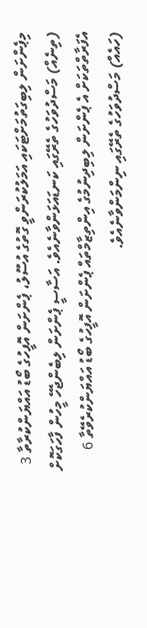މިޕެންށަން ލިބިގަތުމަށްޓަކައި އަމަލުކުރަންވީ ގޮތުގެ އުސޫލު، ޕެންށަން އޮފީހުގެ ބޯޑު އައްޔަންކުރާތާ 3 (ތިނެއް) މަސްދުވަހުގެ ތެރޭގައި ކަނޑައަޅަންވާނެއެވެ. އަސާސީ ޕެންށަން ލިބެންޖެހޭ މީހުން ފާހަގަކޮށް އެފަރާތްތަކަށް އެ ޕެންށަން ލިބިދިނުމުގެ އިންތިޒާމްތައް ޕެންށަން އޮފީހުގެ ބޯޑު އައްޔަންކުރެވޭތާ 6 (ހައެއް) މަސްދުވަހުގެ ތެރޭގައި ނިންމަންވާނެއެވެ.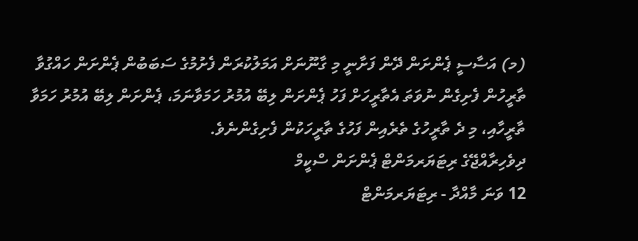(މ) އަސާސީ ޕެންށަން ދޭން ފަށާނީ މި ގާނޫނަށް އަމަލުކުރަން ފެށުމުގެ ސަބަބުން ޕެންށަން ހައްގުވާ ތާރީހުން ފެށިގެން ނުވަތަ އެތާރީހަށް ފަހު ޕެންށަން ލިބޭ އުމުރު ހަމަވާނަމަ، ޕެންށަން ލިބޭ އުމުރު ހަމަވާ ތާރީހާއި، މި ދެ ތާރީހުގެ ތެރެއިން ފަހުގެ ތާރީހަކުން ފެށިގެންނެވެ.
ދިވެހިރާއްޖޭގެ ރިޓަޔަރމަންޓް ޕެންށަން ސްކީމް
12 ވަނަ މާއްދާ - ރިޓަޔަރމަންޓް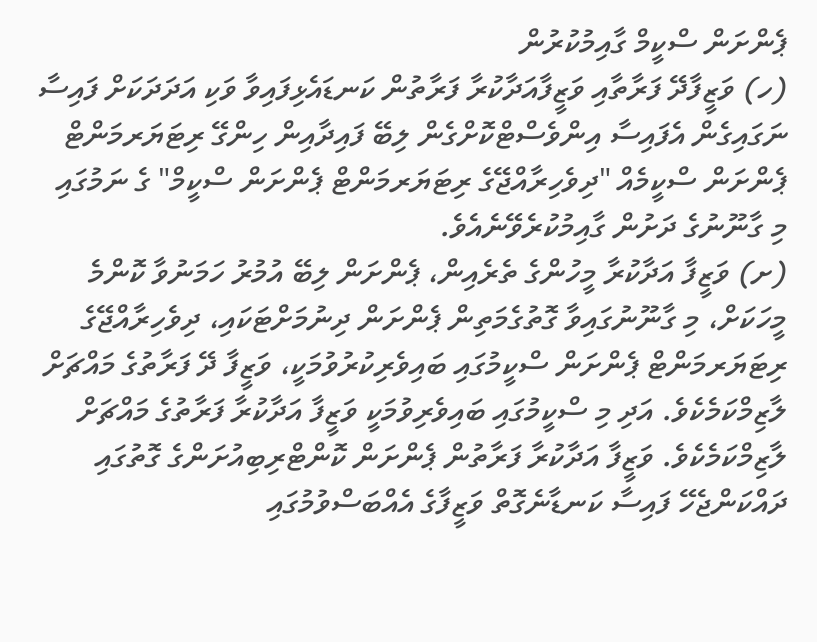ޕެންށަން ސްކީމް ގާއިމުކުރުން
(ހ) ވަޒީފާދޭ ފަރާތާއި ވަޒީފާއަދާކުރާ ފަރާތުން ކަނޑައެޅިފައިވާ ވަކި އަދަދަކަށް ފައިސާ ނަގައިގެން އެފައިސާ އިންވެސްޓްކޮށްގެން ލިބޭ ފައިދާއިން ހިންގޭ ރިޓަޔަރމަންޓް ޕެންށަން ސްކީމެއް "ދިވެހިރާއްޖޭގެ ރިޓަޔަރމަންޓް ޕެންށަން ސްކީމް" ގެ ނަމުގައި މި ގާނޫނުގެ ދަށުން ގާއިމުކުރެވޭނެއެވެ.
(ށ) ވަޒީފާ އަދާކުރާ މީހުންގެ ތެރެއިން، ޕެންށަން ލިބޭ އުމުރު ހަމަނުވާ ކޮންމެ މީހަކަށް، މި ގާނޫނުގައިވާ ގޮތުގެމަތިން ޕެންށަން ދިނުމަށްޓަކައި، ދިވެހިރާއްޖޭގެ ރިޓަޔަރމަންޓް ޕެންށަން ސްކީމުގައި ބައިވެރިކުރުވުމަކީ، ވަޒީފާ ދޭ ފަރާތުގެ މައްޗަށް ލާޒިމްކަމެކެވެ. އަދި މި ސްކީމުގައި ބައިވެރިވުމަކީ ވަޒީފާ އަދާކުރާ ފަރާތުގެ މައްޗަށް ލާޒިމްކަމެކެވެ. ވަޒީފާ އަދާކުރާ ފަރާތުން ޕެންށަން ކޮންޓްރިބިއުށަންގެ ގޮތުގައި ދައްކަންޖެހޭ ފައިސާ ކަނޑާނެގޮތް ވަޒީފާގެ އެއްބަސްވުމުގައި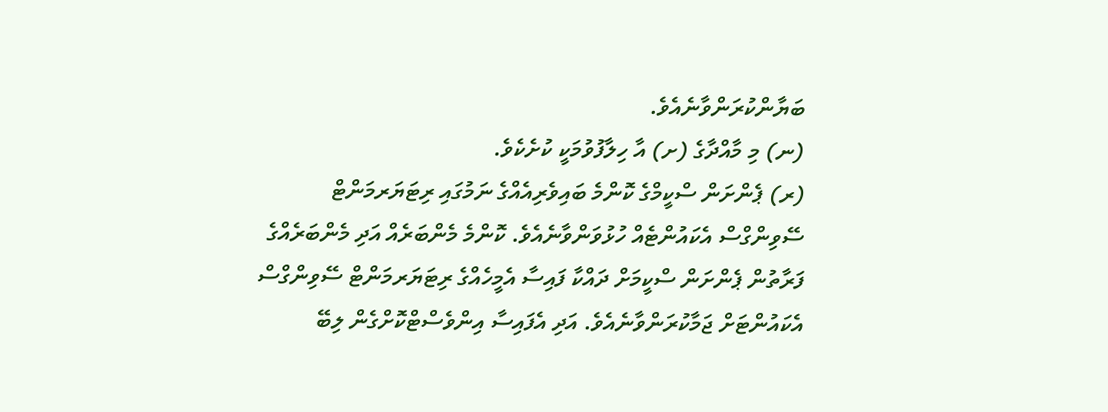ބަޔާންކުރަންވާނެއެވެ.
(ނ) މި މާއްދާގެ (ށ) އާ ހިލާފުވުމަކީ ކުށެކެވެ.
(ރ) ޕެންށަން ސްކީމްގެ ކޮންމެ ބައިވެރިއެއްގެ ނަމުގައި ރިޓަޔަރމަންޓް ސޭވިންގްސް އެކައުންޓެއް ހުޅުވަންވާނެއެވެ. ކޮންމެ މެންބަރެއް އަދި މެންބަރެއްގެ ފަރާތުން ޕެންށަން ސްކީމަށް ދައްކާ ފައިސާ އެމީހެއްގެ ރިޓަޔަރމަންޓް ސޭވިންގްސް އެކައުންޓަށް ޖަމާކުރަންވާނެއެވެ. އަދި އެފައިސާ އިންވެސްޓްކޮށްގެން ލިބޭ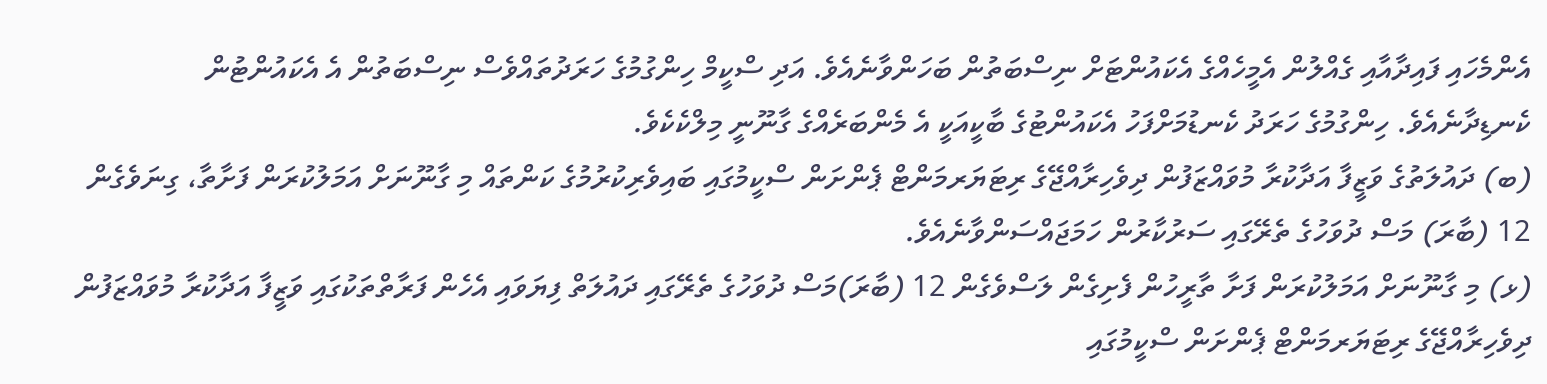އެންމެހައި ފައިދާއާއި ގެއްލުން އެމީހެއްގެ އެކައުންޓަށް ނިސްބަތުން ބަހަންވާނެއެވެ. އަދި ސްކީމް ހިންގުމުގެ ހަރަދުތައްވެސް ނިސްބަތުން އެ އެކައުންޓުން ކެނޑިދާނެއެވެ. ހިންގުމުގެ ހަރަދު ކެނޑުމަށްފަހު އެކައުންޓުގެ ބާކީއަކީ އެ މެންބަރެއްގެ ގާނޫނީ މިލްކެކެވެ.
(ބ) ދައުލަތުގެ ވަޒީފާ އަދާކުރާ މުވައްޒަފުން ދިވެހިރާއްޖޭގެ ރިޓަޔަރމަންޓް ޕެންށަން ސްކީމުގައި ބައިވެރިކުރުމުގެ ކަންތައް މި ގާނޫނަށް އަމަލުކުރަން ފަށާތާ، ގިނަވެގެން 12 (ބާރަ) މަސް ދުވަހުގެ ތެރޭގައި ސަރުކާރުން ހަމަޖައްސަންވާނެއެވެ.
(ޅ) މި ގާނޫނަށް އަމަލުކުރަން ފަށާ ތާރީހުން ފެށިގެން ލަސްވެގެން 12 (ބާރަ)މަސް ދުވަހުގެ ތެރޭގައި ދައުލަތް ފިޔަވައި އެހެން ފަރާތްތަކުގައި ވަޒީފާ އަދާކުރާ މުވައްޒަފުން ދިވެހިރާއްޖޭގެ ރިޓަޔަރމަންޓް ޕެންށަން ސްކީމުގައި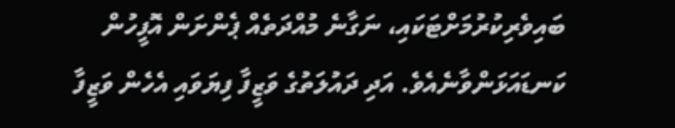ބައިވެރިކުރުމަށްޓަކައި، ނަގާނެ މުއްދަތެއް ޕެންށަން އޮފީހުން ކަނޑައަޅަންވާނެއެވެ. އަދި ދައުލަތުގެ ވަޒީފާ ފިޔަވައި އެހެން ވަޒީފާ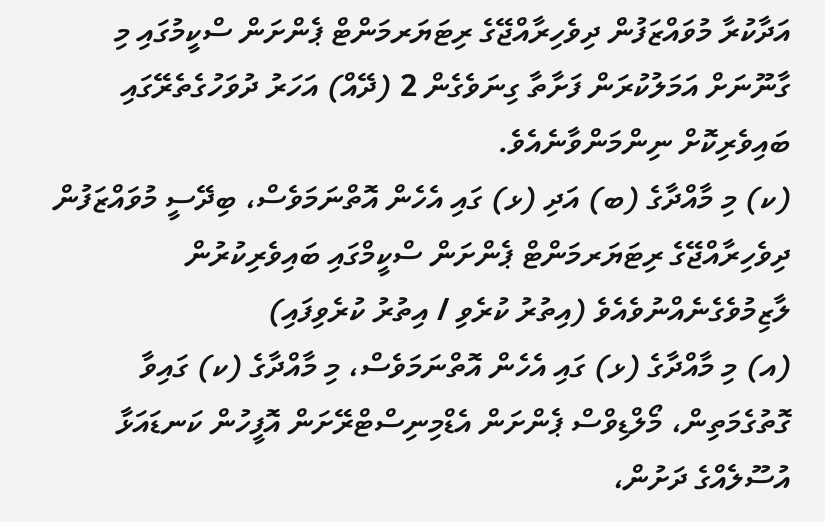އަދާކުރާ މުވައްޒަފުން ދިވެހިރާއްޖޭގެ ރިޓަޔަރމަންޓް ޕެންށަން ސްކީމުގައި މި ގާނޫނަށް އަމަލުކުރަން ފަށާތާ ގިނަވެގެން 2 (ދޭއް) އަހަރު ދުވަހުގެތެރޭގައި ބައިވެރިކޮށް ނިންމަންވާނެއެވެ.
(ކ) މި މާއްދާގެ (ބ) އަދި (ޅ) ގައި އެހެން އޮތްނަމަވެސް، ބިދޭސީ މުވައްޒަފުން ދިވެހިރާއްޖޭގެ ރިޓަޔަރމަންޓް ޕެންށަން ސްކީމްގައި ބައިވެރިކުރުން ލާޒިމުވެގެނެއްނުވެއެވެ (އިތުރު ކުރެވި / އިތުރު ކުރެވިފައި)
(އ) މި މާއްދާގެ (ޅ) ގައި އެހެން އޮތްނަމަވެސް، މި މާއްދާގެ (ކ) ގައިވާ ގޮތުގެމަތިން، މޯލްޑިވްސް ޕެންށަން އެޑްމިނިސްޓްރޭށަން އޮފީހުން ކަނޑައަޅާ އުސޫލެއްގެ ދަށުން،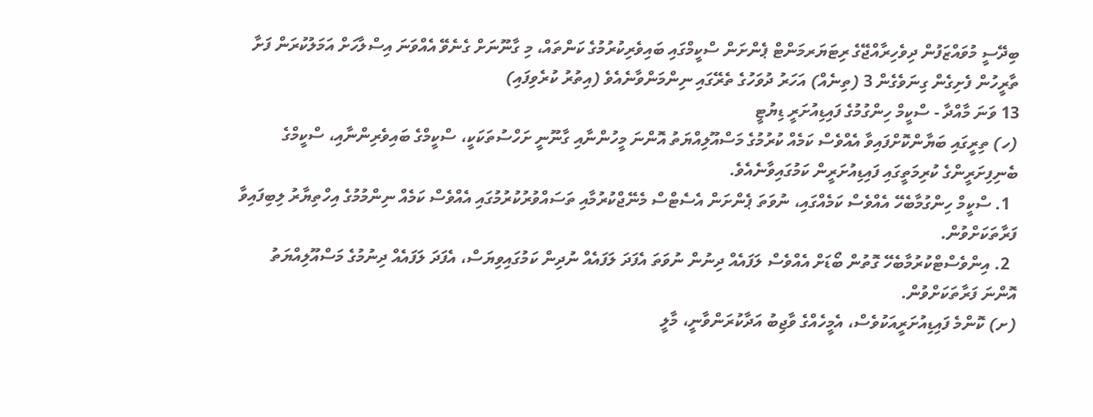ބިދޭސީ މުވައްޒަފުން ދިވެހިރާއްޖޭގެ ރިޓަޔަރމަންޓް ޕެންށަން ސްކީމްގައި ބައިވެރިކުރުމުގެ ކަންތައް، މި ގާނޫނަށް ގެނެވޭ އެއްވަނަ އިސްލާހަށް އަމަލުކުރަން ފަށާ ތާރީހުން ފެށިގެން ގިނަވެގެން 3 (ތިނެއް) އަހަރު ދުވަހުގެ ތެރޭގައި ނިންމަންވާނެއެވެ (އިތުރު ކުރެވިފައި)
13 ވަނަ މާއްދާ - ސްކީމް ހިންގުމުގެ ފައިޑިއުށަރީ ޑިޔުޓީ
(ހ) ތިރީގައި ބަޔާންކޮށްފައިވާ އެއްވެސް ކަމެއް ކުރުމުގެ މަސްއޫލިއްޔަތު އޮންނަ މީހުންނާއި ގާނޫނީ ށަހްސުތަކަކީ، ސްކީމްގެ ބައިވެރިންނާއި، ސްކީމްގެ ބެނިފިށަރީންގެ ކުރިމަތީގައި ފައިޑިއުށަރީން ކަމުގައިވާނެއެވެ.
  1. ސްކީމް ހިންގުމާބެހޭ އެއްވެސް ކަމެއްގައި، ނުވަތަ ޕެންށަން އެސެޓްސް މެނޭޖްކުރުމާއި ތަސައްވުރުކުރުމުގައި އެއްވެސް ކަމެއް ނިންމުމުގެ އިހްތިޔާރު ލިބިފައިވާ ފަރާތަކަށްވުން.
  2. އިންވެސްޓްކުރުމާބެހޭ ގޮތުން ބޯޑަށް އެއްވެސް ލަފައެއް ދިނުން ނުވަތަ އެފަދަ ލަފައެއް ނުދިން ކަމުގައިވިޔަސް، އެފަދަ ލަފައެއް ދިނުމުގެ މަސްއޫލިއްޔަތު އޮންނަ ފަރާތަކަށްވުން.
(ށ) ކޮންމެ ފައިޑިއުށަރީއަކުވެސް، އެމީހެއްގެ ވާޖިބު އަދާކުރަންވާނީ، މާލީ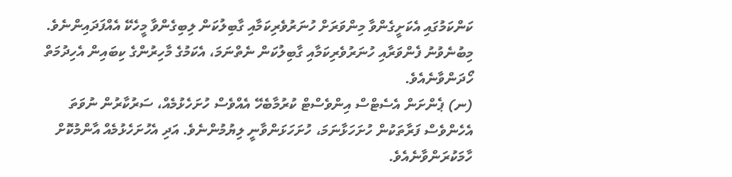ކަންކަމުގައި އެކަށީގެންވާ މިންވަރަށް ހުނަރުވެރިކަމާއި ގާބިލުކަން ލިބިގެންވާ މީހެކޭ އެއްފަދައިންނެވެ. މިބުނެވުނު ފެންވަރާއި ހުނަރުވެރިކަމާއި ގާބިލުކަން ނެތްނަމަ، އެކަމުގެ މާހިރުންގެ ކިބައިން އެހިދުމަތް ހޯދަންވާނެއެވެ.
(ނ) ޕެންށަން އެސެޓްސް އިންވެސްޓް ކުރުމާބެހޭ އެއްވެސް ހުށަހެޅުމެއް، ސަރުކާރުން ނުވަތަ އެހެންވެސް ފަރާތަކުން ހުށަހަޅާނަމަ، ހުށަހަޅަންވާނީ ލިޔުމުންނެވެ. އަދި އެހުށަހެޅުމެއް އާންމުކޮށް ހާމަކުރަންވާނެއެވެ.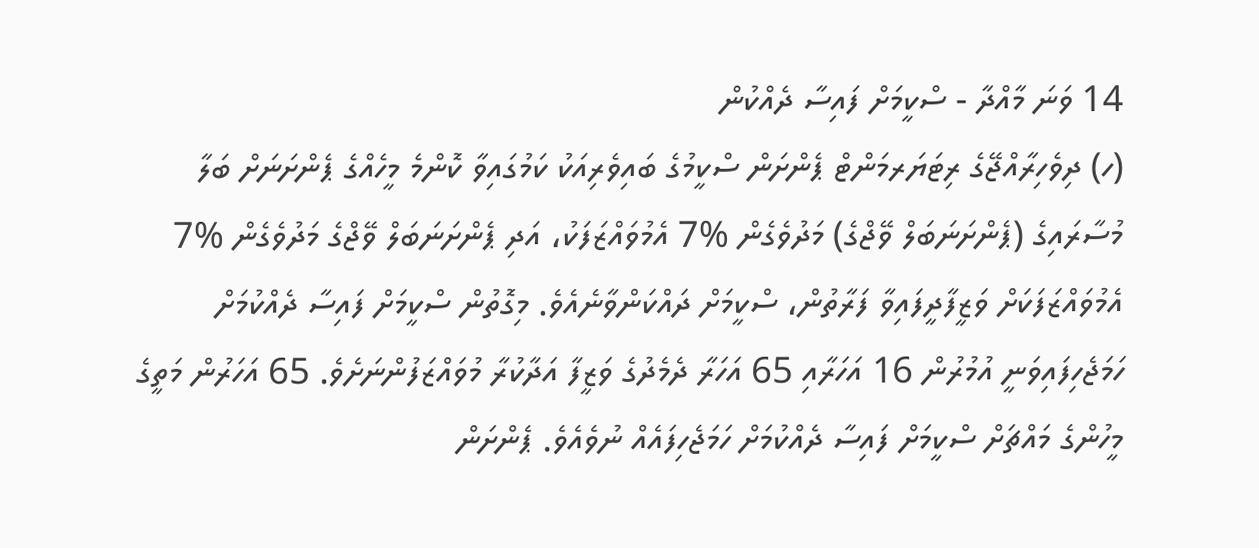14 ވަނަ މާއްދާ - ސްކީމަށް ފައިސާ ދެއްކުން
(ހ) ދިވެހިރާއްޖޭގެ ރިޓަޔަރމަންޓް ޕެންށަން ސްކީމުގެ ބައިވެރިއަކު ކަމުގައިވާ ކޮންމެ މީހެއްގެ ޕެންށަނަށް ބަލާ މުސާރައިގެ (ޕެންށަނަބަލް ވޭޖްގެ) މަދުވެގެން %7 އެމުވައްޒަފަކު، އަދި ޕެންށަނަބަލް ވޭޖްގެ މަދުވެގެން %7 އެމުވައްޒަފަކަށް ވަޒީފާދީފައިވާ ފަރާތުން، ސްކީމަށް ދައްކަންވާނެއެވެ. މިގޮތުން ސްކީމަށް ފައިސާ ދެއްކުމަށް ހަމަޖެހިފައިވަނީ އުމުރުން 16 އަހަރާއި 65 އަހަރާ ދެމެދުގެ ވަޒީފާ އަދާކުރާ މުވައްޒަފުންނަށެވެ. 65 އަހަރުން މަތީގެ މީހުންގެ މައްޗަށް ސްކީމަށް ފައިސާ ދެއްކުމަށް ހަމަޖެހިފައެއް ނުވެއެވެ. ޕެންށަން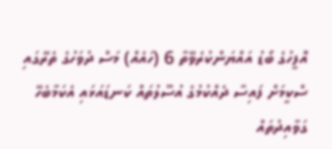އޮފީހުގެ ބޯޑު އައްޔަންކުރެވޭތާ 6 (ހައެއް) މަސް ދުވަހުގެ ތެރޭގައި ސްކީމަށް ފައިސާ ދެއްކުމުގެ އުސޫލުތައް ކަނޑައަޅައި އެކަމާބެހޭ ގަވާއިދުތައް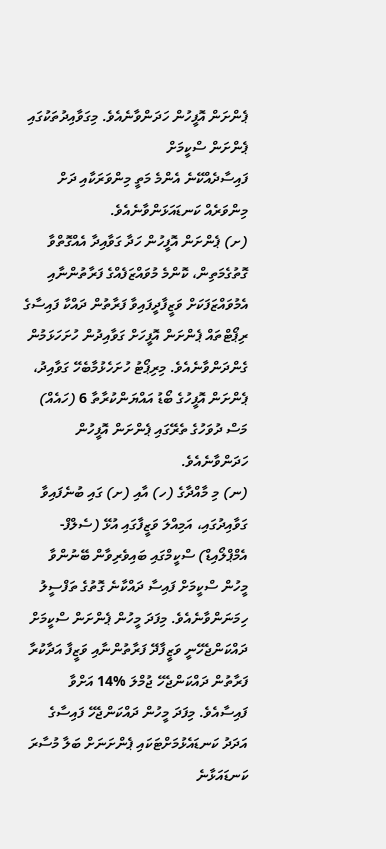ޕެންށަން އޮފީހުން ހަދަންވާނެއެވެ. މިގަވާއިދުތަކުގައި ޕެންށަން ސްކީމަށް
ފައިސާދެއްކޭނެ އެންމެ މަތީ މިންވަރަކާއި ދަށް މިންވަރެއް ކަނޑައަޅަންވާނެއެވެ.
(ށ) ޕެންށަން އޮފީހުން ހަދާ ގަވާއިދާ އެއްގޮތްވާ ގޮތުގެމަތިން، ކޮންމެ މުވައްޒަފެއްގެ ފަރާތުންނާއި އެމުވައްޒަފަކަށް ވަޒީފާދީފައިވާ ފަރާތުން ދައްކާ ފައިސާގެ ރިޕޯޓްތައް ޕެންށަން އޮފީހަށް ގަވާއިދުން ހުށަހަޅަމުން ގެންދަންވާނެއެވެ. މިރިޕޯޓު ހުށަހެޅުމާބެހޭ ގަވާއިދު، ޕެންށަން އޮފީހުގެ ބޯޑު އައްޔަންކުރާތާ 6 (ހައެއް) މަސް ދުވަހުގެ ތެރޭގައި ޕެންށަން އޮފީހުން ހަދަންވާނެއެވެ.
(ނ) މި މާއްދާގެ (ހ) އާއި (ށ) ގައި ބުނެފައިވާ ގަވާއިދުގައި، އަމިއްލަ ވަޒީފާގައި އުޅޭ (ސެލްފް-އެމްޕްލޯއިޑް) ސްކީމްގައި ބައިވެރިވާން ބޭނުންވާ މީހުން ސްކީމަށް ފައިސާ ދައްކާނެ ގޮތުގެ ތަފްސީލު ހިމަނަންވާނެއެވެ. މިފަދަ މީހުން ޕެންށަން ސްކީމަށް ދައްކަންޖެހޭނީ ވަޒީފާދޭ ފަރާތުންނާއި ވަޒީފާ އަދާކުރާ ފަރާތުން ދައްކަންޖެހޭ ޖުމްލަ %14 އަށްވާ ފައިސާއެވެ. މިފަދަ މީހުން ދައްކަންޖެހޭ ފައިސާގެ އަދަދު ކަނޑައެޅުމަށްޓަކައި ޕެންށަނަށް ބަލާ މުސާރަ ކަނޑައަޅާނެ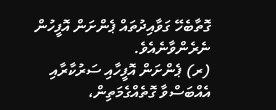ގޮތާބެހޭ ގަވާއިދުތައް ޕެންށަން އޮފީހުން ނެރެންވާނެއެވެ.
(ރ) ޕެންށަން އޮފީހާއި ސަރުކާރާއި އެއްބަސްވާ ގޮތެއްގެމަތިން،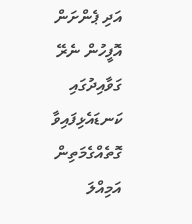އަދި ޕެންށަން އޮފީހުން ނެރޭ ގަވާއިދުގައި ކަނޑައެޅިފައިވާ ގޮތެއްގެމަތިން އަމިއްލަ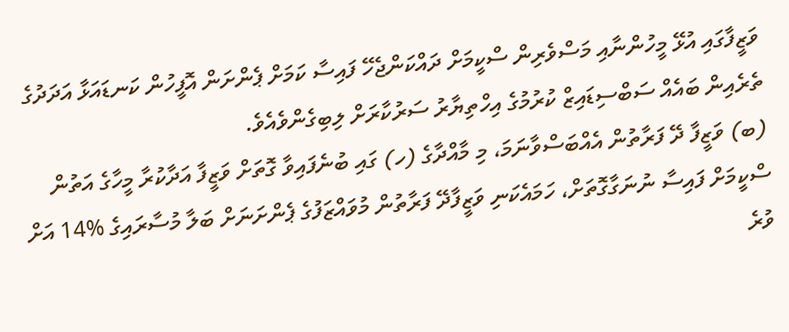ވަޒީފާގައި އުޅޭ މީހުންނާއި މަސްވެރިން ސްކީމަށް ދައްކަންޖެހޭ ފައިސާ ކަމަށް ޕެންށަން އޮފީހުން ކަނޑައަޅާ އަދަދުގެ ތެރެއިން ބައެއް ސަބްސިޑައިޒް ކުރުމުގެ އިހްތިޔާރު ސަރުކާރަށް ލިބިގެންވެއެވެ.
(ބ) ވަޒީފާ ދޭ ފަރާތުން އެއްބަސްވާނަމަ، މި މާއްދާގެ (ހ) ގައި ބުނެފައިވާ ގޮތަށް ވަޒީފާ އަދާކުރާ މީހާގެ އަތުން ސްކީމަށް ފައިސާ ނުނަގާގޮތަށް، ހަމައެކަނި ވަޒީފާދޭ ފަރާތުން މުވައްޒަފުގެ ޕެންށަނަށް ބަލާ މުސާރައިގެ %14 އަށް ވުރެ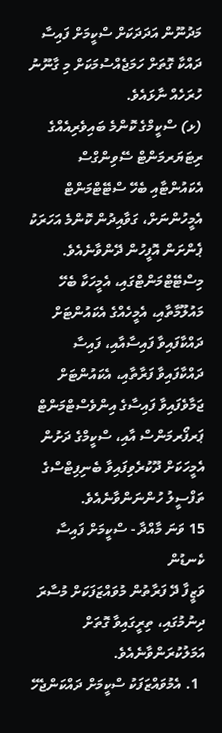މަދުނޫން އަދަދަކަށް ސްކީމަށް ފައިސާ ދައްކާ ގޮތަށް ހަމަޖެއްސުމަކަށް މި ގާނޫނު ހުރަހެއް ނާޅައެވެ.
(ޅ) ސްކީމްގެ ކޮންމެ ބައިވެރިއެއްގެ ރިޓަޔަރމަންޓް ސޭވިންގްސް އެކައުންޓާއި ބެހޭ ސްޓޭޓްމަންޓް އެމީހުންނަށް، ގަވާއިދުން ކޮންމެ އަހަރަކު ޕެންށަން އޮފީހުން ދޭންވާނެއެވެ. މިސްޓޭޓްމަންޓްގައި، އެމީހަކާ ބެހޭ މައުލޫމާތާއި، އެމީހެއްގެ އެކައުންޓަށް ދައްކާފައިވާ ފައިސާއާއި، ފައިސާ ދައްކާފައިވާ ފަރާތާއި، އެކައުންޓަށް ޖަމާވެފައިވާ ފައިސާގެ އިންވެސްޓްމަންޓް ޕަރފޯރމަންސް އާއި، ސްކީމްގެ ދަށުން އެމީހަކަށް ދޫކުރެވިފައިވާ ބެނިފިޓްސްގެ ތަފްސީލު ހުންނަންވާނެއެވެ.
15 ވަނަ މާއްދާ - ސްކީމަށް ފައިސާ ކެނޑުން
ވަޒީފާ ދޭ ފަރާތުން މުވައްޒަފަކަށް މުސާރަ ދިނުމުގައި، ތިރީގައިވާ ގޮތަށް އަމަލުކުރަންވާނެއެވެ.
  1. އެމުވައްޒަފަކު ސްކީމަށް ދައްކަންޖެހޭ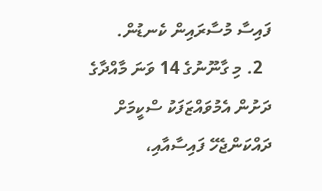ފައިސާ މުސާރައިން ކެނޑުން.
  2. މި ގާނޫނުގެ 14 ވަނަ މާއްދާގެ ދަށުން އެމުވައްޒަފަކު ސްކީމަށް ދައްކަންޖެހޭ ފައިސާއާއި،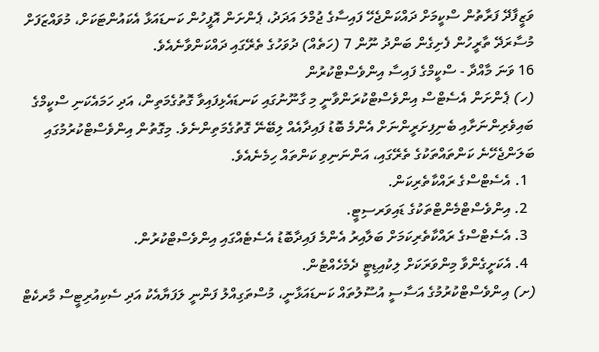ވަޒީފާދޭ ފަރާތުން ސްކީމަށް ދައްކަންޖެހޭ ފައިސާގެ ޖުމްލަ އަދަދު، ޕެންށަން އޮފީހުން ކަނޑައަޅާ އެކައުންޓަކަށް، މުވައްޒަފަށް މުސާރަދޭ ތާރީހުން ފެށިގެން ބަންދު ނޫން 7 (ހަތެއް) ދުވަހުގެ ތެރޭގައި ދައްކަންވާނެއެވެ.
16 ވަނަ މާއްދާ - ސްކީމްގެ ފައިސާ އިންވެސްޓްކުރުން
(ހ) ޕެންށަން އެސެޓްސް އިންވެސްޓްކުރަންވާނީ މި ގާނޫނުގައި ކަނޑައެޅިފައިވާ ގޮތުގެމަތިން، އަދި ހަމައެކަނި ސްކީމްގެ ބައިވެރިންނަށާއި ބެނިފިށަރީންނަށް އެންމެ ބޮޑު ފައިދާއެއް ލިބޭނޭ ގޮތުގެމަތިންނެވެ. މިގޮތުން އިންވެސްޓްކުރުމުގައި ބަލަންޖެހޭނެ ކަންތައްތަކުގެ ތެރޭގައި، އަންނަނިވި ކަންތައް ހިމެނެއެވެ.
  1. އެސެޓްސްގެ ރައްކާތެރިކަން.
  2. އިންވެސްޓްމެންޓްތަކުގެ ޑައިވަރސިޓީ.
  3. އެސެޓްސްގެ ރައްކާތެރިކަމަށް ބަލާއިރު އެންމެ ފައިދާބޮޑު އެސެޓެއްގައި އިންވެސްޓްކުރުން.
  4. އެކަށީގެންވާ މިންވަރަކަށް ލިކުއިޑިޓީ ދެމެހެއްޓުން.
(ށ) އިންވެސްޓްކުރުމުގެ އަސާސީ އުސޫލުތައް ކަނޑައަޅާނީ، މުސްތަގިއްލު ފަންނީ ލަފަޔާއެކު އަދި ސެކިއުރިޓީސް މާރކެޓް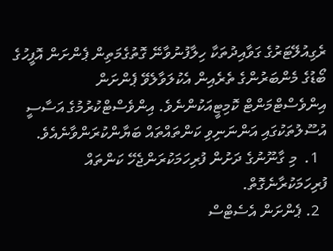ރެގިއުލޭޓަރުގެ ގަވާއިދުތަކާ ހިލާފުނުވާނޭ ގޮތުގެމަތިން ޕެންށަން އޮފީހުގެ ބޯޑުގެ މެންބަރުންގެ ތެރެއިން އެކުލަވާލެވޭ ޕެންށަން އިންވެސްޓްމަންޓް ކޮމިޓީއަކުންނެވެ. އިންވެސްޓްކުރުމުގެ އަސާސީ އުސޫލުތަކުގައި އަންނަނިވި ކަންތައްތައް ބަޔާންކުރަންވާނެއެވެ.
  1.  މި ގާނޫނުގެ ދަށުން ފުރިހަމަކުރަންޖެހޭ ކަންތައް ފުރިހަމަކުރާނެގޮތް.
  2. ޕެންށަން އެސެޓްސް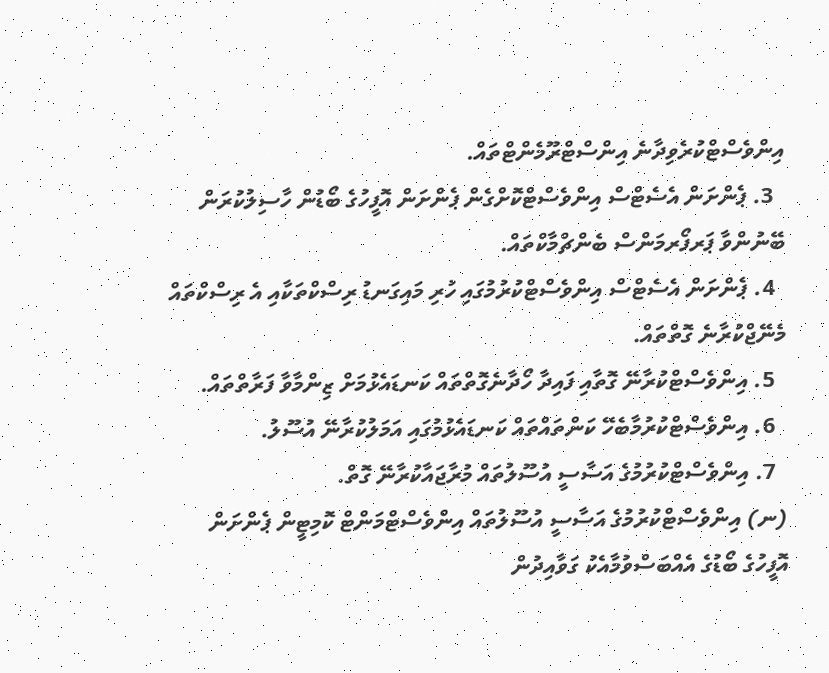އިންވެސްޓްކުރެވިދާނެ އިންސްޓްރޫމެންޓްތައް.
  3. ޕެންށަން އެސެޓްސް އިންވެސްޓްކޮށްގެން ޕެންށަން އޮފީހުގެ ބޯޑުން ހާސިލުކުރަން ބޭނުންވާ ޕަރފޯރމަންސް ބެންޗްމާކްތައް.
  4. ޕެންށަން އެސެޓްސް އިންވެސްޓްކުރުމުގައި ހުރި މައިގަނޑު ރިސްކްތަކާއި އެ ރިސްކްތައް މެނޭޖްކުރާނެ ގޮތްތައް.
  5. އިންވެސްޓްކުރާނޭ ގޮތާއި ފައިދާ ހޯދާނެގޮތްތައް ކަނޑައެޅުމަށް ޒިންމާވާ ފަރާތްތައް.
  6. އިންވެސްޓްކުރުމާބެހޭ ކަންތައްތައް ކަނޑައެޅުމުގައި އަމަލުކުރާނޭ އުސޫލު.
  7. އިންވެސްޓްކުރުމުގެ އަސާސީ އުސޫލުތައް މުރާޖައާކުރާނޭ ގޮތް.
(ނ) އިންވެސްޓްކުރުމުގެ އަސާސީ އުސޫލުތައް އިންވެސްޓްމަންޓް ކޮމިޓީން ޕެންށަން އޮފީހުގެ ބޯޑުގެ އެއްބަސްވުމާއެކު ގަވާއިދުން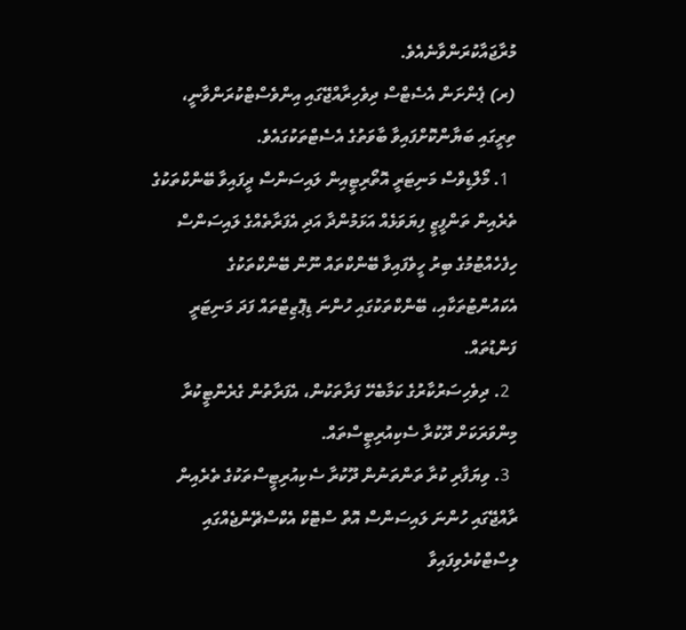މުރާޖައާކުރަންވާނެއެވެ.
(ރ) ޕެންށަން އެސެޓްސް ދިވެހިރާއްޖޭގައި އިންވެސްޓްކުރަންވާނީ، ތިރީގައި ބަޔާންކޮށްފައިވާ ބާވަތުގެ އެސެޓްތަކުގައެވެ.
  1. މޯލްޑިވްސް މަނިޓަރީ އޮތޯރިޓީއިން ލައިސަންސް ދީފައިވާ ބޭންކްތަކުގެ ތެރެއިން ތަންފީޒީ ފިޔަވަޅެއް އަޅަމުންދާ އަދި އެފަރާތެއްގެ ލައިސަންސް ހިފެހެއްޓުމުގެ ބިރު ހީވެފައިވާ ބޭންކްތައް ނޫން ބޭންކްތަކުގެ އެކައުންޓުތަކާއި، ބޭންކްތަކުގައި ހުންނަ ޑިޕޮޒިޓްތައް ފަދަ މަނިޓަރީ ފަންޑުތައް.
  2. ދިވެހިސަރުކާރުގެ ކަމާބެހޭ ފަރާތަކުން، އެފަރާތުން ގެރެންޓީކުރާ މިންވަރަކަށް ދޫކުރާ ސެކިއުރިޓީސްތައް.
  3. ވިޔަފާރި ކުރާ ތަންތަނުން ދޫކުރާ ސެކިއުރިޓީސްތަކުގެ ތެރެއިން ރާއްޖޭގައި ހުންނަ ލައިސަންސް އޮތް ސްޓޮކް އެކްސްޗޭންޖެއްގައި ލިސްޓްކުރެވިފައިވާ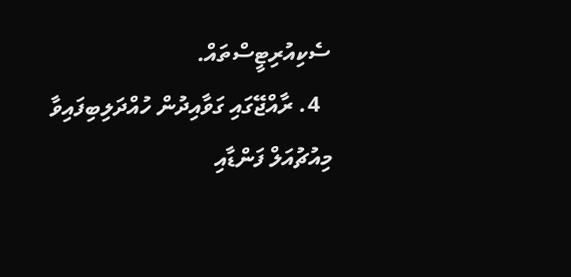ސެކިއުރިޓީސްތައް.
  4. ރާއްޖޭގައި ގަވާއިދުން ހުއްދަލިބިފައިވާ މިއުޗުއަލް ފަންޑާއި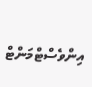އިންވެސްޓްމަންޓް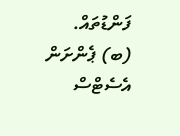ފަންޑުތައް.
(ބ) ޕެންށަން އެސެޓްސް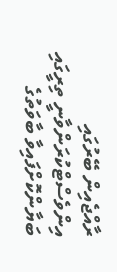ރާއްޖެއިން ބޭރުގައި އިންވެސްޓްކުރަންވާނީ ތިރީގައި ބަޔާންކޮށްފައިވާ ބާވަތުގެ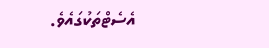އެސެޓްތަކުގައެވެ.